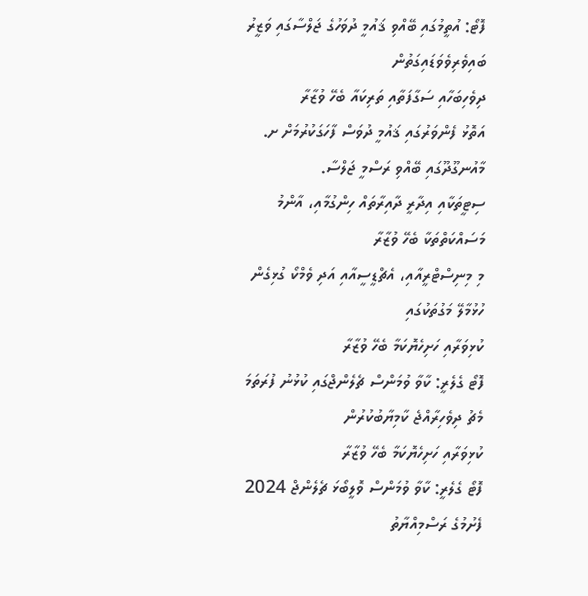ފޮޓޯ: އުތީމުގައި ބޭއްވި ޤައުމީ ދުވަހުގެ ޖަލްސާގައި ވަޒީރު ބައިވެރިވެވަޑައިގަތުން
ދިވެހިބަހާއި ސަގާފަތާއި ތަރިކައާ ބެހޭ ވުޒާރާ
އަތޮޅު ފެންވަރުގައި ޤައުމީ ދުވަސް ފާހަގަކުރުމަށް ށ. މާއުނގޫދޫގައި ބޭއްވި ރަސްމީ ޖަލްސާ.
ސިޓީތަކާއި އިދާރީ ދާއިރާތައް ހިންގުމާއި، އާންމު މަސައްކަތްތަކާ ބެހޭ ވުޒާރާ
މި މިނިސްޓްރީއާއި، އެޗްޑީސީއާއި އަދި ވެމްކޯ ގުޅިގެން ހުޅުމާލޭ މަގުތަކުގައި
ކުޅިވަރާއި ހަށިހެޔޮކަމާ ބެހޭ ވުޒާރާ
ފޮޓޯ ގެލެރީ: ކާވާ ވުމަންސް ޗެލެންޖްގައި ކުޅުނު ފުރަތަމަ މެޗު ދިވެހިރާއްޖެ ކާމިޔާބުކުރުން
ކުޅިވަރާއި ހަށިހެޔޮކަމާ ބެހޭ ވުޒާރާ
ފޮޓޯ ގެލެރީ: ކާވާ ވުމަންސް ވޮލީބޯޅަ ޗެލެންޖް 2024 ފެށުމުގެ ރަސްމިއްޔާތު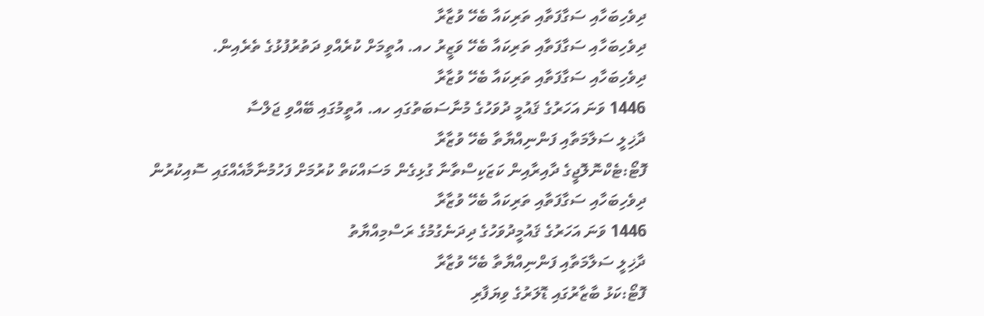ދިވެހިބަހާއި ސަގާފަތާއި ތަރިކައާ ބެހޭ ވުޒާރާ
ދިވެހިބަހާއި ސަގާފަތާއި ތަރިކައާ ބެހޭ ވަޒީރު ހއ. އުތީމަށް ކުރެއްވި ދަތުރުފުޅުގެ ތެރެއިން.
ދިވެހިބަހާއި ސަގާފަތާއި ތަރިކައާ ބެހޭ ވުޒާރާ
1446 ވަނަ އަހަރުގެ ޤައުމީ ދުވަހުގެ މުނާސަބަތުގައި ހއ. އުތީމުގައި ބޭއްވި ޖަލްސާ
ދާޚިލީ ސަލާމަތާއި ފަންނިއްޔާތާ ބެހޭ ވުޒާރާ
ފޮޓޯ:ޓެކްނޮލޮޖީގެ ދާއިރާއިން ކަޒަކިސްތާނާ ގުޅިގެން މަސައްކަތް ކުރުމަށް ފަހުމުނާމާއެއްގައި ސޮއިކުރުން
ދިވެހިބަހާއި ސަގާފަތާއި ތަރިކައާ ބެހޭ ވުޒާރާ
1446 ވަނަ އަހަރުގެ ޤައުމީދުވަހުގެ ދިދަނެގުމުގެ ރަސްމިއްޔާތު
ދާޚިލީ ސަލާމަތާއި ފަންނިއްޔާތާ ބެހޭ ވުޒާރާ
ފޮޓޯ:ކަޅު ބާޒާރުގައި ޑޮލަރުގެ ވިޔަފާރި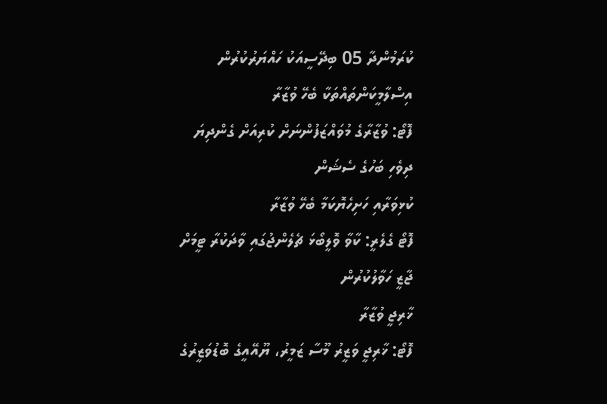ކުރަމުންދާ 05 ބިދޭސީއަކު ހައްޔަރުކުރުން
އިސްލާމީކަންތައްތަކާ ބެހޭ ވުޒާރާ
ފޮޓޯ: ވުޒާރާގެ މުވައްޒަފުންނަށް ކުރިއަށް ގެންދިޔަ ދިވެހި ބަހުގެ ސެޝަން
ކުޅިވަރާއި ހަށިހެޔޮކަމާ ބެހޭ ވުޒާރާ
ފޮޓޯ ގެލެރީ: ކާވާ ވޮލީބޯޅަ ޗެލެންޖުގައި ވާދަކުރާ ޓީމަށް ޖާޒީ ހަވާލުކުރުން
ޚާރިޖީ ވުޒާރާ
ފޮޓޯ: ޚާރިޖީ ވަޒީރު މޫސާ ޒަމީރު، ޔޫއޭއީގެ ބޮޑުވަޒީރުގެ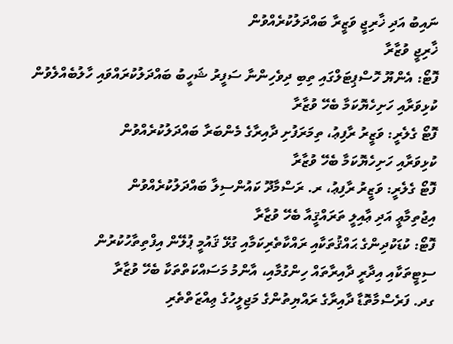ނައިބު އަދި ޚާރިޖީ ވަޒީރާ ބައްދަލުކުރެއްވުން
ޚާރިޖީ ވުޒާރާ
ފޮޓޯ: އެންޔޫ ހޮސްޕިޓަލްގައި ތިބި ދިވެހިންނާ ސަފީރު ޝަހީބު ބައްދަލުކުރައްވައި ހާލުބެއްލެވުން
ކުޅިވަރާއި ހަށިހެޔޮކަމާ ބެހޭ ވުޒާރާ
ފޮޓޯ ގެލެރީ: ވަޒީރު ރާފިޢު، ތިމަރަފުށި ދާއިރާގެ މެންބަރާ ބައްދަލުކުރެއްވުން
ކުޅިވަރާއި ހަށިހެޔޮކަމާ ބެހޭ ވުޒާރާ
ފޮޓޯ ގެލެރީ: ވަޒީރު ރާފިޢު، ރ. ރަސްމާދޫ ކައުންސިލާ ބައްދަލުކުރެއްވުން
އިޖުތިމާޢީ އަދި ޢާއިލީ ތަރައްޤީއާ ބެހޭ ވުޒާރާ
ފޮޓޯ: ކުޑަކުދިންގެ ޙައްޤުތަކާއި ރައްކާތެރިކަމާއި ގުޅޭ ޤައުމީ ޕުލޭން އިފްތިތާހުކުރުން
ސިޓީތަކާއި އިދާރީ ދާއިރާތައް ހިންގުމާއި، އާންމު މަސައްކަތްތަކާ ބެހޭ ވުޒާރާ
ގދ. ފަރެސްމާތޮޑާ ދާއިރާގެ ރައްޔިތުންގެ މަޖިލީހުގެ ޢިއްޒަތްތެރި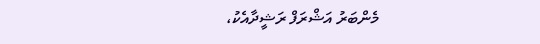މެންބަރު އަޝްރަފް ރަޝީދާއެކު،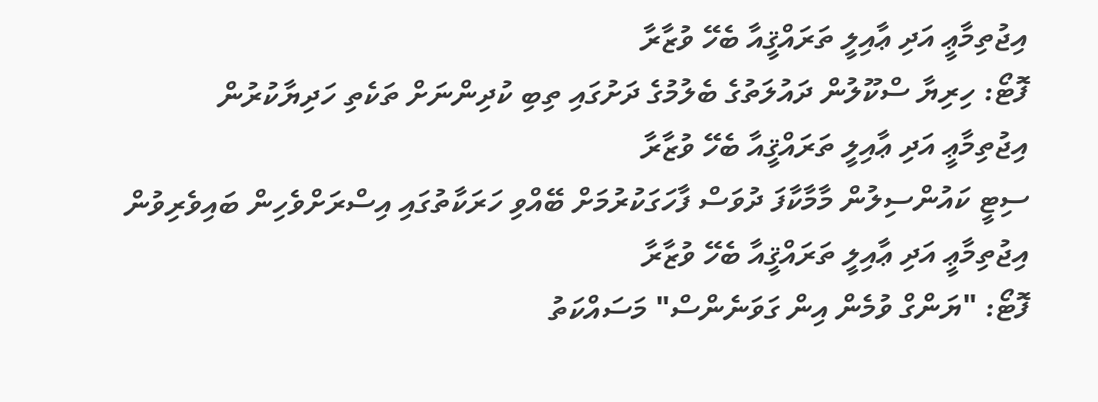އިޖުތިމާޢީ އަދި ޢާއިލީ ތަރައްޤީއާ ބެހޭ ވުޒާރާ
ފޮޓޯ: ހިރިޔާ ސްކޫލުން ދައުލަތުގެ ބެލުމުގެ ދަށުގައި ތިބި ކުދިންނަށް ތަކެތި ހަދިޔާކުރުން
އިޖުތިމާޢީ އަދި ޢާއިލީ ތަރައްޤީއާ ބެހޭ ވުޒާރާ
ސިޓީ ކައުންސިލުން މާމާކާފަ ދުވަސް ފާހަގަކުރުމަށް ބޭއްވި ހަރަކާތުގައި އިސްރަށްވެހިން ބައިވެރިވުން
އިޖުތިމާޢީ އަދި ޢާއިލީ ތަރައްޤީއާ ބެހޭ ވުޒާރާ
ފޮޓޯ: "ޔަންގް ވުމެން އިން ގަވަނެންސް" މަސައްކަތު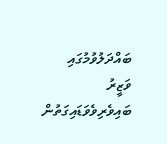ބައްދަލުވުމުގައި ވަޒީރު ބައިވެރިވެވަޑައިގަތުން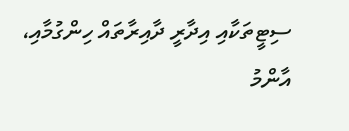ސިޓީތަކާއި އިދާރީ ދާއިރާތައް ހިންގުމާއި، އާންމު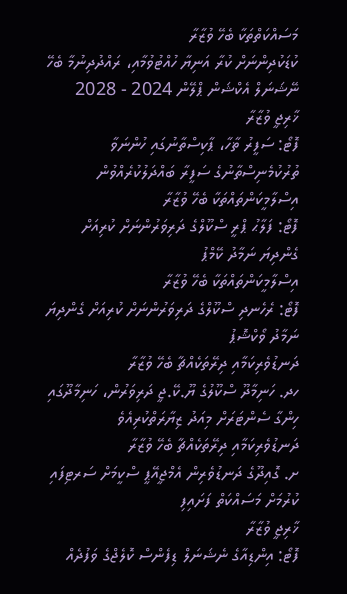މަސައްކަތްތަކާ ބެހޭ ވުޒާރާ
ކުޑަކުދިންނަށް ކުރާ އަނިޔާ ހުއްޓުވުމާއި، ރައްދުދިނުމާ ބެހޭ ނޭޝަނަލް އެކްޝަން ޕްލޭން 2024 - 2028
ޚާރިޖީ ވުޒާރާ
ފޮޓޯ: ސަފީރު ޡާހާ، ޕާކިސްތާނުގައި ހުންނަވާ ތުރުކުމެނިސްތާނުގެ ސަފީރާ ބައްދަލުކުރެއްވުން
އިސްލާމީކަންތައްތަކާ ބެހޭ ވުޒާރާ
ފޮޓޯ: ފަލާޙު ޕްރީ ސްކޫލްގެ ދަރިވަރުންނަށް ކުރިއަށް ގެންދިޔަ ނަމާދު ކޭމްޕު
އިސްލާމީކަންތައްތަކާ ބެހޭ ވުޒާރާ
ފޮޓޯ: ރެހެނދި ސްކޫލްގެ ދަރިވަރުންނަށް ކުރިއަށް ގެންދިޔަ ނަމާދު ވޯކްޝޮޕު
ދަނޑުވެރިކަމާއި ދިރޭތަކެއްޗާ ބެހޭ ވުޒާރާ
ހދ. ހަނިމާދޫ ސްކޫލުގެ ޔޫ.ކޭ.ޖީ ދަރިވަރުން، ހަނިމާދޫގައި ހިންގާ ސެންޓަރަށް މިއަދު ޒިޔާރަތްކުރިއެވެ
ދަނޑުވެރިކަމާއި ދިރޭތަކެއްޗާ ބެހޭ ވުޒާރާ
ށ. ގޮއިދޫގެ ދަނޑުވެރިން އެމްޖީއޭޕީ ސްކީމަށް ސަރޓިފައި ކުރުމަށް މަސައްކަތް ފަށައިފި
ޚާރިޖީ ވުޒާރާ
ފޮޓޯ: އިންޑިއާގެ ނެޝަނަލް ޑިފެންސް ކޮލެޖްގެ ވަފުދެއް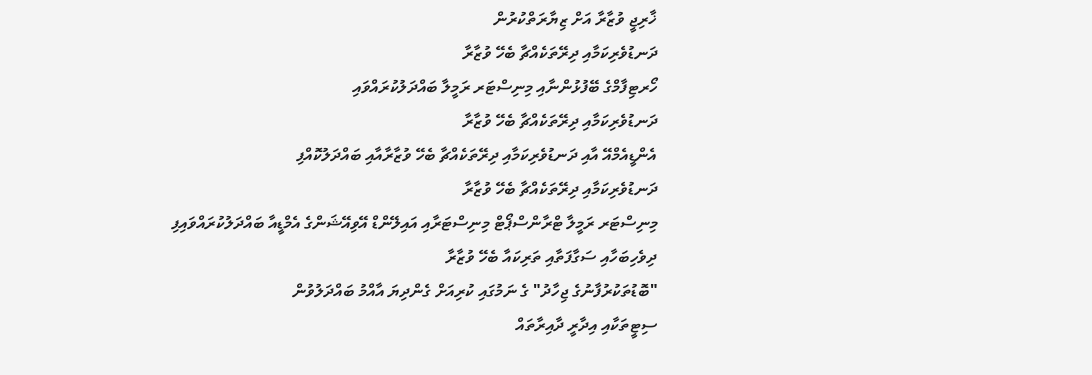ޚާރިޖީ ވުޒާރާ އަށް ޒިޔާރަތްކުރުން
ދަނޑުވެރިކަމާއި ދިރޭތަކެއްޗާ ބެހޭ ވުޒާރާ
ހޯރޓިފާމްގެ ބޭފުޅުންނާއި މިނިސްޓަރ ރަމީލާ ބައްދަލުކުރައްވައި
ދަނޑުވެރިކަމާއި ދިރޭތަކެއްޗާ ބެހޭ ވުޒާރާ
އެންޑީއެމްއޭ އާއި ދަނޑުވެރިކަމާއި ދިރޭތަކެއްޗާ ބެހޭ ވުޒާރާއާއި ބައްދަލުކޮއްފި
ދަނޑުވެރިކަމާއި ދިރޭތަކެއްޗާ ބެހޭ ވުޒާރާ
މިނިސްޓަރ ރަމީލާ ޓްރާންސްޕޯޓް މިނިސްޓަރާއި އައިލޭންޑް އޭވިއޭޝަންގެ އެމްޑީއާ ބައްދަލުކުރައްވައިފި
ދިވެހިބަހާއި ސަގާފަތާއި ތަރިކައާ ބެހޭ ވުޒާރާ
"ބޮޑުތަކުރުފާނުގެ ޖިހާދު" ގެ ނަމުގައި ކުރިއަށް ގެންދިޔަ އާއްމު ބައްދަލުވުން
ސިޓީތަކާއި އިދާރީ ދާއިރާތައް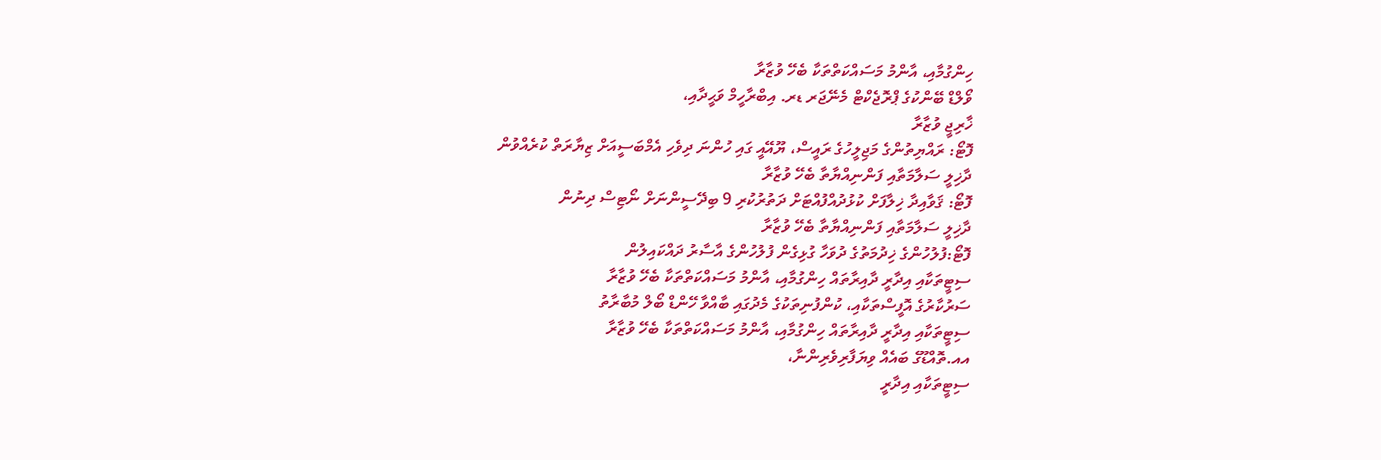ހިންގުމާއި، އާންމު މަސައްކަތްތަކާ ބެހޭ ވުޒާރާ
ވޯލްޑް ބޭންކުގެ ޕްރޮޖެކްޓް މެނޭޖަރ ޑރ. އިބްރާހީމް ވަޙީދާއި،
ޚާރިޖީ ވުޒާރާ
ފޮޓޯ: ރައްޔިތުންގެ މަޖިލީހުގެ ރައީސް، ޔޫއޭއީ ގައި ހުންނަ ދިވެހި އެމްބަސީއަށް ޒިޔާރަތް ކުރެއްވުން
ދާޚިލީ ސަލާމަތާއި ފަންނިއްޔާތާ ބެހޭ ވުޒާރާ
ފޮޓޯ: ޤަވާއިދާ ޚިލާފަށް ކުޅުދުއްފުއްޓަށް ދަތުރުކުރި 9 ބިދޭސީންނަށް ނޯޓިސް ދިނުން
ދާޚިލީ ސަލާމަތާއި ފަންނިއްޔާތާ ބެހޭ ވުޒާރާ
ފޮޓޯ:ފުލުހުންގެ ޚިދުމަތުގެ ދުވަހާ ގުޅިގެން ފުލުހުންގެ އާސާރު ދައްކައިލުން
ސިޓީތަކާއި އިދާރީ ދާއިރާތައް ހިންގުމާއި، އާންމު މަސައްކަތްތަކާ ބެހޭ ވުޒާރާ
ސަރުކާރުގެ އޮފީސްތަކާއި، ކުންފުނިތަކުގެ މެދުގައި ބާއްވާ ހޭންޑް ބޯލް މުބާރާތު
ސިޓީތަކާއި އިދާރީ ދާއިރާތައް ހިންގުމާއި، އާންމު މަސައްކަތްތަކާ ބެހޭ ވުޒާރާ
އއ.ތޮއްޑޫގެ ބައެއް ވިޔަފާރިވެރިންނާ،
ސިޓީތަކާއި އިދާރީ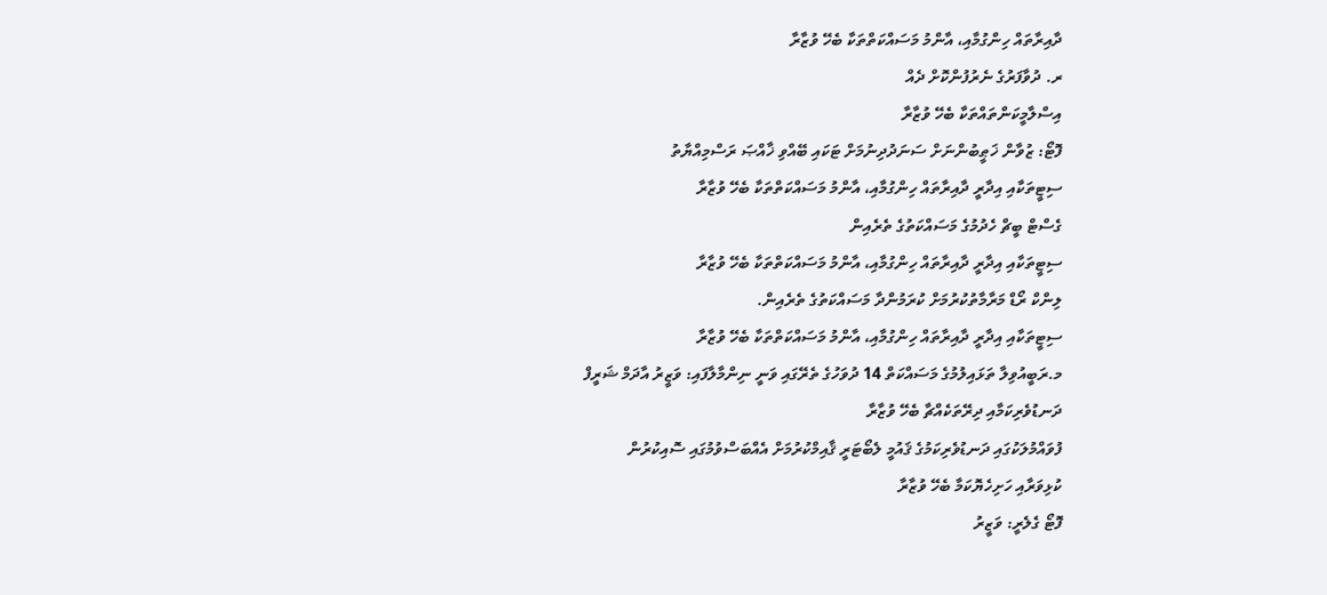ދާއިރާތައް ހިންގުމާއި، އާންމު މަސައްކަތްތަކާ ބެހޭ ވުޒާރާ
ރ. ދުވާފަރުގެ ނެރުފުންކޮށް ދެއް
އިސްލާމީކަންތައްތަކާ ބެހޭ ވުޒާރާ
ފޮޓޯ: ޒުވާން ޚަޠީބުންނަށް ސަނަދުދިނުމަށް ޓަކައި ބޭއްވި ޚާއްޞަ ރަސްމިއްޔާތު
ސިޓީތަކާއި އިދާރީ ދާއިރާތައް ހިންގުމާއި، އާންމު މަސައްކަތްތަކާ ބެހޭ ވުޒާރާ
ގެސްޓް ބީޗް ހެދުމުގެ މަސައްކަތުގެ ތެރެއިން
ސިޓީތަކާއި އިދާރީ ދާއިރާތައް ހިންގުމާއި، އާންމު މަސައްކަތްތަކާ ބެހޭ ވުޒާރާ
ލިންކް ރޯޑް މަރާމާތުކުރުމަށް ކުރަމުންދާ މަސައްކަތުގެ ތެރެއިން.
ސިޓީތަކާއި އިދާރީ ދާއިރާތައް ހިންގުމާއި، އާންމު މަސައްކަތްތަކާ ބެހޭ ވުޒާރާ
މ.ރަބީއުވިލާ ތަޅައިލުމުގެ މަސައްކަތް 14 ދުވަހުގެ ތެރޭގައި ވަނީ ނިންމާލާފައި: ވަޒީރު އާދަމް ޝަރީފް
ދަނޑުވެރިކަމާއި ދިރޭތަކެއްޗާ ބެހޭ ވުޒާރާ
ފުވައްމުލަކުގައި ދަނޑުވެރިކަމުގެ ޤައުމީ ލެބޯޓަރީ ޤާއިމްކުރުމަށް އެއްބަސްވުމުގައި ސޮއިކުރުން
ކުޅިވަރާއި ހަށިހެޔޮކަމާ ބެހޭ ވުޒާރާ
ފޮޓޯ ގެލެރީ: ވަޒީރު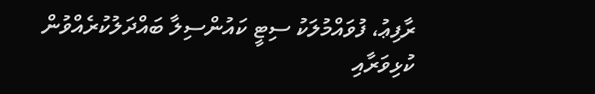ރާފިޢު، ފުވައްމުލަކު ސިޓީ ކައުންސިލާ ބައްދަލުކުރެއްވުން
ކުޅިވަރާއި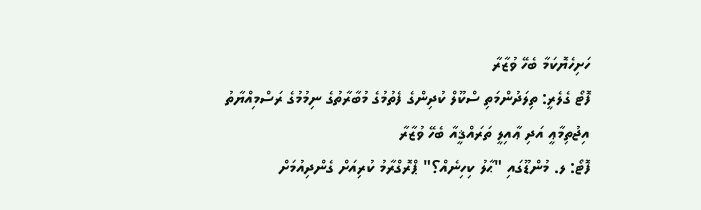ހަށިހެޔޮކަމާ ބެހޭ ވުޒާރާ
ފޮޓޯ ގެލެރީ: ތިލަދުންމަތި ސްކޫލް ކުދިންގެ ފެތުމުގެ މުބާރާތުގެ ނިމުމުގެ ރަސްމިއްޔާތު
އިޖުތިމާޢީ އަދި ޢާއިލީ ތަރައްޤީއާ ބެހޭ ވުޒާރާ
ފޮޓޯ: ލ. މުންޑޫގައި "ޙާލު ކިހިނެއް؟" ޕްރޮގްރާމު ކުރިއަށް ގެންދިއުމަށް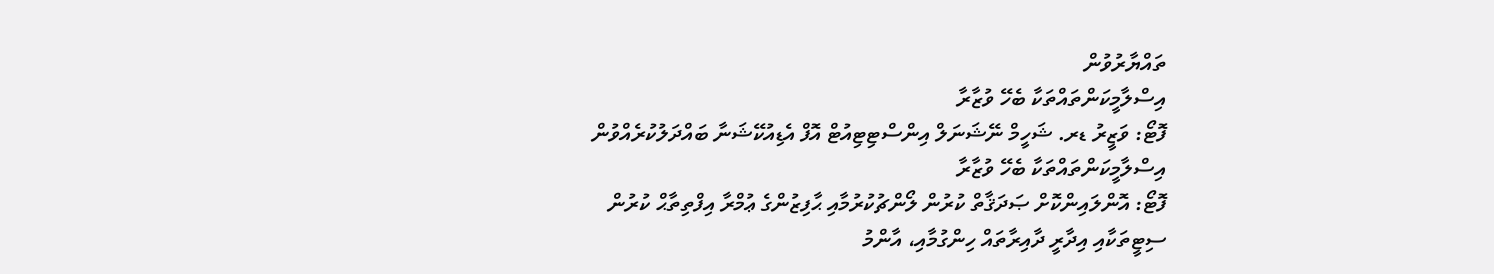ތައްޔާރުވުން
އިސްލާމީކަންތައްތަކާ ބެހޭ ވުޒާރާ
ފޮޓޯ: ވަޒީރު ޑރ. ޝަހީމް ނޭޝަނަލް އިންސްޓިޓިއުޓް އޮފް އެޑިއުކޭޝަނާ ބައްދަލުކުރެއްވުން
އިސްލާމީކަންތައްތަކާ ބެހޭ ވުޒާރާ
ފޮޓޯ: އޮންލައިންކޮށް ޞަދަޤާތް ކުރުން ލޯންޗުކުރުމާއި ޙާފިޒުންގެ ޢުމްރާ އިފްތިތާޙް ކުރުން
ސިޓީތަކާއި އިދާރީ ދާއިރާތައް ހިންގުމާއި، އާންމު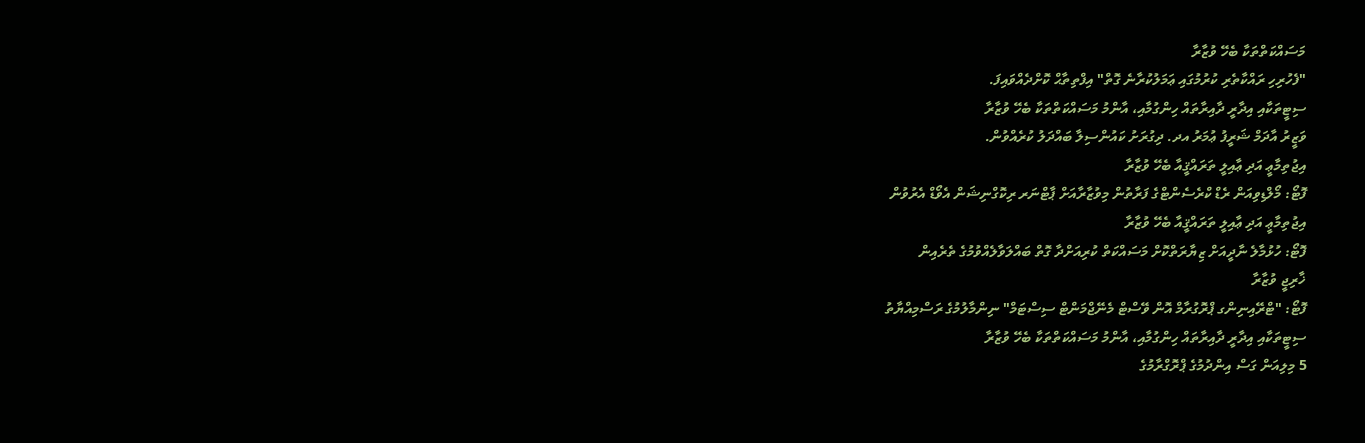މަސައްކަތްތަކާ ބެހޭ ވުޒާރާ
"ފެހުރިހި ރައްކާތެރި ކުރުމުގައި ޢަމަލުކުރާނެ ގޮތް" އިފްތިތާޙް ކޮށްދެއްވައިފަ.
ސިޓީތަކާއި އިދާރީ ދާއިރާތައް ހިންގުމާއި، އާންމު މަސައްކަތްތަކާ ބެހޭ ވުޒާރާ
ވަޒީރު އާދަމް ޝަރީފު ޢުމަރު އދ. ދިގުރަށު ކައުންސިލާ ބައްދަލު ކުރެއްވުން.
އިޖުތިމާޢީ އަދި ޢާއިލީ ތަރައްޤީއާ ބެހޭ ވުޒާރާ
ފޮޓޯ: މޯލްޑިވިއަން ރެޑް ކްރެސެންޓްގެ ފަރާތުން މިވުޒާރާއަށް ޕާޓްނަރ ރިކޮގްނިޝަން އެވޯޑް އެރުވުން
އިޖުތިމާޢީ އަދި ޢާއިލީ ތަރައްޤީއާ ބެހޭ ވުޒާރާ
ފޮޓޯ: ހުޅުމާލެ ނާދީއަށް ޒިޔާރަތްކޮށް މަސައްކަތް ކުރިއަށްދާ ގޮތް ބައްލަވާލެއްވުމުގެ ތެރެއިން
ޚާރިޖީ ވުޒާރާ
ފޮޓޯ: "ޓްރޭއިނިންގ ޕްރޮގުރާމް އޮން ވޭސްޓް މެނޭޖްމަންޓް ސިސްޓަމް" ނިންމާލުމުގެ ރަސްމިއްޔާތު
ސިޓީތަކާއި އިދާރީ ދާއިރާތައް ހިންގުމާއި، އާންމު މަސައްކަތްތަކާ ބެހޭ ވުޒާރާ
5 މިލިއަން ގަސް އިންދުމުގެ ޕްރޮގްރާމުގެ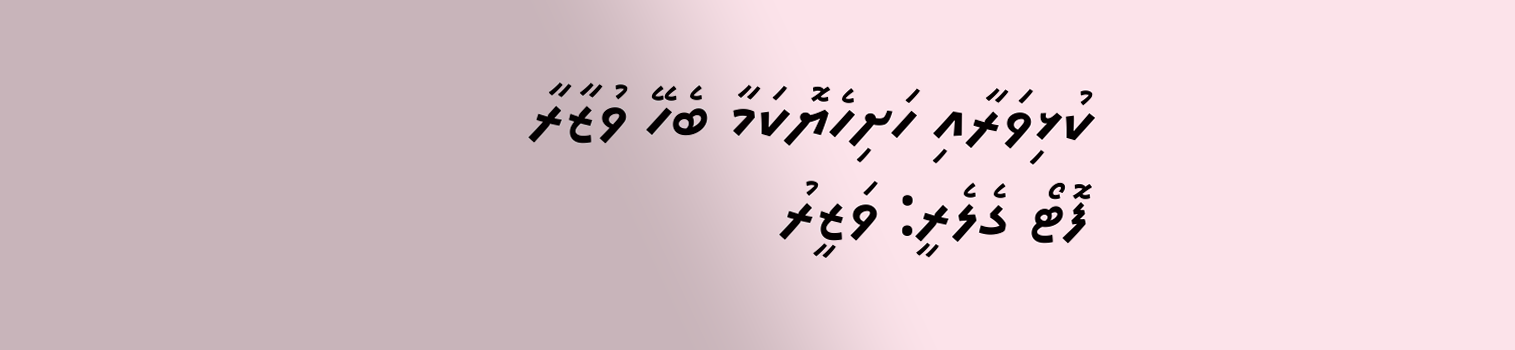ކުޅިވަރާއި ހަށިހެޔޮކަމާ ބެހޭ ވުޒާރާ
ފޮޓޯ ގެލެރީ: ވަޒީރު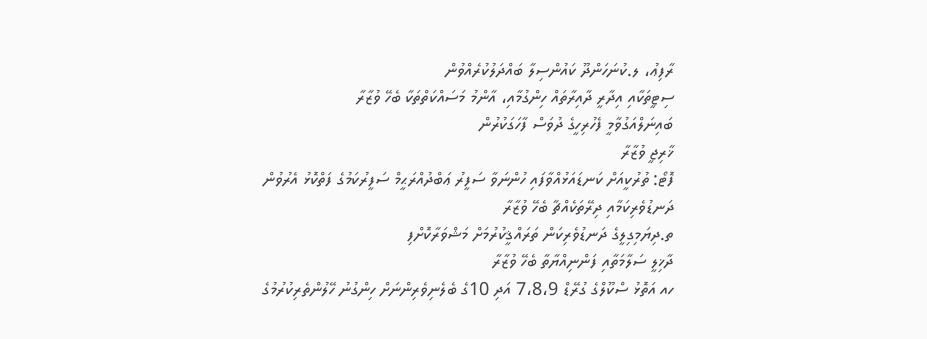ރާފިޢު، ލ.ކުނަހަންދޫ ކައުންސިލާ ބައްދަލުކުރެއްވުން
ސިޓީތަކާއި އިދާރީ ދާއިރާތައް ހިންގުމާއި، އާންމު މަސައްކަތްތަކާ ބެހޭ ވުޒާރާ
ބައިނަލްއަގުވާމީ ފެހުރިހީގެ ދުވަސް ފާހަގަކުރުން
ޚާރިޖީ ވުޒާރާ
ފޮޓޯ: ތުރުކީއަށް ކަނޑައަޅުއްވާފައި ހުންނަވާ ސަފީރު ޢަބްދުއްރަޙީމް ސަފީރުކަމުގެ ފަތްކޮޅު އެރުވުން
ދަނޑުވެރިކަމާއި ދިރޭތަކެއްޗާ ބެހޭ ވުޒާރާ
ތ.ދިޔަމިގިލީގެ ދަނޑުވެރިކަން ތަރައްޤީކުރުމަށް މަޝްވަރާކޮށްފި
ދާޚިލީ ސަލާމަތާއި ފަންނިއްޔާތާ ބެހޭ ވުޒާރާ
ހއ އަތޮޅު ސްކޫލްގެ ގުރޭޑް 7،8،9 އަދި 10ގެ ބެލެނިވެރިންނަށް ހިންގުނު ހޭލުންތެރިކުރުމުގެ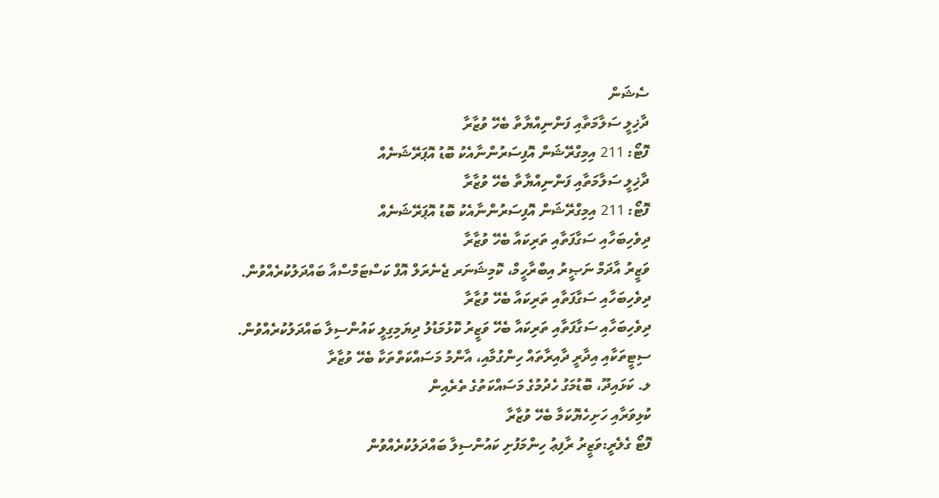ސެޝަން
ދާޚިލީ ސަލާމަތާއި ފަންނިއްޔާތާ ބެހޭ ވުޒާރާ
ފޮޓޯ: 211 އިމިގްރޭޝަން އޮފިސަރުންނާއެކު ބޮޑު އޮޕަރޭޝަނެއް
ދާޚިލީ ސަލާމަތާއި ފަންނިއްޔާތާ ބެހޭ ވުޒާރާ
ފޮޓޯ: 211 އިމިގްރޭޝަން އޮފިސަރުންނާއެކު ބޮޑު އޮޕަރޭޝަނެއް
ދިވެހިބަހާއި ސަގާފަތާއި ތަރިކައާ ބެހޭ ވުޒާރާ
ވަޒީރު އާދަމް ނަޞީރު އިބްރާހީމް، ކޮމިޝަނަރ ޖެނެރަލް އޮފް ކަސްޓަމްސްއާ ބައްދަލުކުރެއްވުން.
ދިވެހިބަހާއި ސަގާފަތާއި ތަރިކައާ ބެހޭ ވުޒާރާ
ދިވެހިބަހާއި ސަގާފަތާއި ތަރިކައާ ބެހޭ ވަޒީރު ކޮޅުމަޑުލު ދިޔަމިގިލީ ކައުންސިލާ ބައްދަލުކުރެއްވުން.
ސިޓީތަކާއި އިދާރީ ދާއިރާތައް ހިންގުމާއި، އާންމު މަސައްކަތްތަކާ ބެހޭ ވުޒާރާ
ލ. ކަޅައިދޫ، ބޮޑުމަގު ހެދުމުގެ މަސައްކަތުގެ ތެރެއިން
ކުޅިވަރާއި ހަށިހެޔޮކަމާ ބެހޭ ވުޒާރާ
ފޮޓޯ ގެލެރީ:ވަޒީރު ރާފިޢު ހިންމަފުށި ކައުންސިލާ ބައްދަލުކުރެއްވުން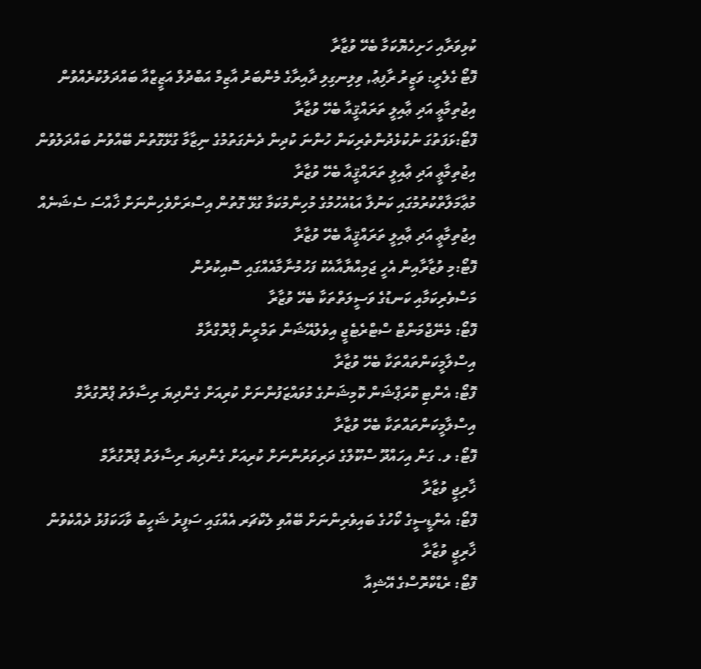ކުޅިވަރާއި ހަށިހެޔޮކަމާ ބެހޭ ވުޒާރާ
ފޮޓޯ ގެލެރީ: ވަޒީރު ރާފިޢު, ވިލިނގިލި ދާއިރާގެ މެންބަރު އާޒިމް އަބްދުލް އަޒީޒްއާ ބައްދަލުކުރެއްވުން
އިޖުތިމާޢީ އަދި ޢާއިލީ ތަރައްޤީއާ ބެހޭ ވުޒާރާ
ފޮޓޯ:ޅަފަތުގަ ނުކުޅެދުންތެރިކަން ހުންނަ ކުދިން ދެނެގަތުމުގެ ނިޒާމާ ގުޅޭގޮތުން ބޭއްވުނު ބައްދަލުވުން
އިޖުތިމާޢީ އަދި ޢާއިލީ ތަރައްޤީއާ ބެހޭ ވުޒާރާ
މުޢާމަލާތްކުރުމުގައި ކަނުލާ އަޑުއެހުމުގެ މުހިންމުކަމާ ގުޅޭ ގޮތުން އިސްރަށްވެހިންނަށް ޚާއްސަ ސެޝަނެއް
އިޖުތިމާޢީ އަދި ޢާއިލީ ތަރައްޤީއާ ބެހޭ ވުޒާރާ
ފޮޓޯ:މި ވުޒާރާއިން އެހީ ޖަމިއްޔާއާއެކު ފަހުމުނާމާއެއްގައި ސޮއިކުރުން
މަސްވެރިކަމާއި ކަނޑުގެ ވަސީލަތްތަކާ ބެހޭ ވުޒާރާ
ފޮޓޯ: މެނޭޖްމަންޓް ސްޓްރެޓެޖީ އިވެލުއޭޝަން ތަމްރީން ޕްރޮގްރާމް
އިސްލާމީކަންތައްތަކާ ބެހޭ ވުޒާރާ
ފޮޓޯ: އެންޓި ކޮރަޕްޝަން ކޮމިޝަނުގެ މުވައްޒަފުންނަށް ކުރިއަށް ގެންދިޔަ ރިސާލަތު ޕްރޮގުރާމް
އިސްލާމީކަންތައްތަކާ ބެހޭ ވުޒާރާ
ފޮޓޯ: ލ. ގަން އިހައްދޫ ސްކޫލްގެ ދަރިވަރުންނަށް ކުރިއަށް ގެންދިޔަ ރިސާލަތު ޕްރޮގުރާމް
ޚާރިޖީ ވުޒާރާ
ފޮޓޯ: އެންޑީސީގެ ކޯހުގެ ބައިވެރިންނަށް ބޭއްވި ލެކްޗަރ އެއްގައި ސަފީރު ޝަހީބު ވާހަކަފުޅު ދެއްކެވުން
ޚާރިޖީ ވުޒާރާ
ފޮޓޯ: ރެޑްކްރޮސްގެ އޭޝިއާ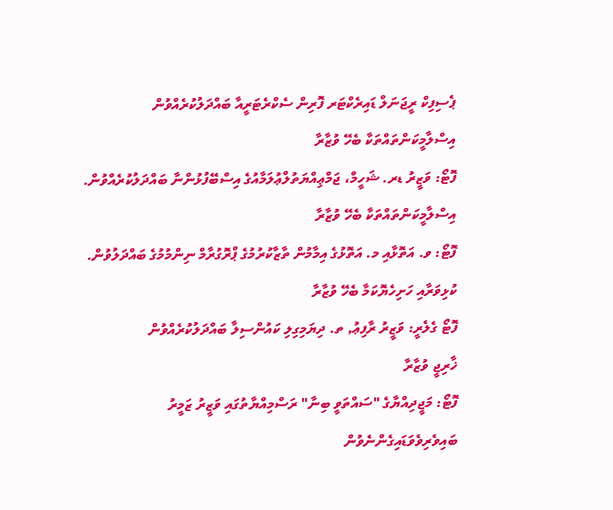ޕެސިފިކް ރީޖަނަލް ޑައިރެކްޓަރ ފޮރިން ސެކްރެޓަރީއާ ބައްދަލުކުރެއްވުން
އިސްލާމީކަންތައްތަކާ ބެހޭ ވުޒާރާ
ފޮޓޯ: ވަޒީރު ޑރ. ޝަހީމް، ޖަމްޢިއްޔަތުލްޢުލަމާއުގެ އިސްބޭފުޅުންނާ ބައްދަލުކުރެއްވުން.
އިސްލާމީކަންތައްތަކާ ބެހޭ ވުޒާރާ
ފޮޓޯ: ވ. އަތޮޅާއި މ. އަތޮޅުގެ އިމާމުން ތާޒާކުރުމުގެ ޕްރޮގުރާމް ނިންމުމުގެ ބައްދަލުވުން.
ކުޅިވަރާއި ހަށިހެޔޮކަމާ ބެހޭ ވުޒާރާ
ފޮޓޯ ގެލެރީ: ވަޒީރު ރާފިޢު, ތ. ދިޔަމިގިލި ކައުންސިލާ ބައްދަލުކުރެއްވުން
ޚާރިޖީ ވުޒާރާ
ފޮޓޯ: މަޖީދިއްޔާގެ "ސައްތަވީ ބިނާ" ރަސްމިއްޔާތުގައި ވަޒީރު ޒަމީރު ބައިވެރިވެވަޑައިގެންނެވުން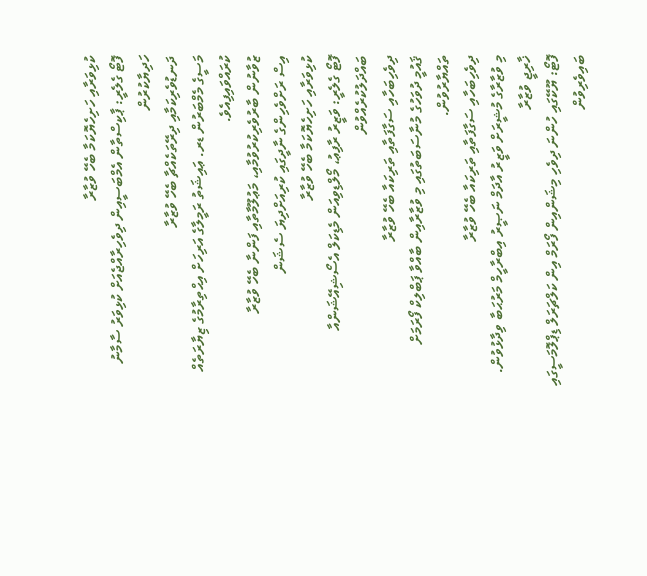ކުޅިވަރާއި ހަށިހެޔޮކަމާ ބެހޭ ވުޒާރާ
ފޮޓޯ ގެލެރީ: ޕާކިސްތާން އެމްބަސީއިން ދިވެހިރާއްޖެއަށް ކުޅިވަރު ސާމާނު ހަދިޔާކުރުން
ދަނޑުވެރިކަމާއި ދިރޭތަކެއްޗާ ބެހޭ ވުޒާރާ
މަސީގެ މެމްބަރުން ޑރ. ޢައިޝަތު ރަމީލާގެ އަރިހަށް އިޙްތިރާމުގެ ޒިޔާރަތެއް ކުރައްވައިފިއެވެ.
ޒުވާނުން ބާރުވެރިކުރުވުމާއި، މަޢުލޫމާތާއި ފަންނާ ބެހޭ ވުޒާރާ
އިސް ރަށްވެހިންގެ ނާދީގައި ކުރިއަށްދިޔަ ސެޝަން
ކުޅިވަރާއި ހަށިހެޔޮކަމާ ބެހޭ ވުޒާރާ
ފޮޓޯ ގެލެރީ: ވަޒީރު ރާފިޢު، މޯލްޑިވިއަން މެޑިކަލް އެސޯޝިއޭޝަންއާ ބައްދަލުކުރެއްވުން
ދިވެހިބަހާއި ސަގާފަތާއި ތަރިކައާ ބެހޭ ވުޒާރާ
ޤައުމީ ދުވަހުގެ މުނާސަބަތުގައި މި ވުޒާރާއިން ބާއްވާ ޕަބްލިކް ފޯރަމަށް ތައްޔާރުވުން.
ދިވެހިބަހާއި ސަގާފަތާއި ތަރިކައާ ބެހޭ ވުޒާރާ
މި ވުޒާރާގެ މުޝީރަށް ވަޒީރު އާދަމް ނަޞީރު އިބްރާހީމް މަރުޙަބާ ވިދާޅުވުން.
ޚާރިޖީ ވުޒާރާ
ފޮޓޯ: ޔޫކޭގައި ހުންނަ ދިވެހި މިޝަންއިން ފޯރަމް އިން ކަލްޗަރަލް ޑިޕްލޮމަސީގައި ބައިވެރިވުން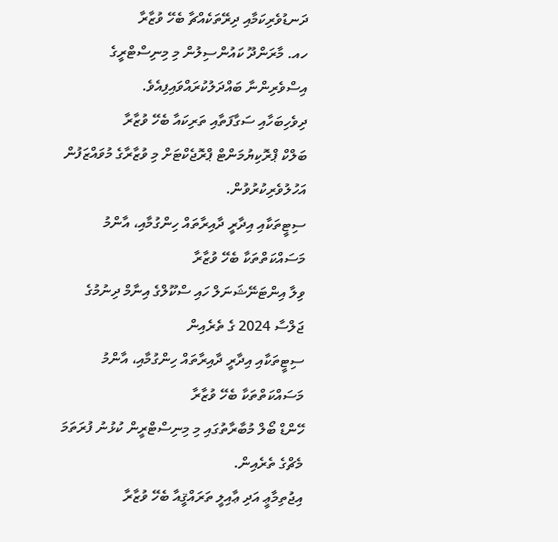ދަނޑުވެރިކަމާއި ދިރޭތަކެއްޗާ ބެހޭ ވުޒާރާ
ހއ. މާރަންދޫ ކައުންސިލުން މި މިނިސްޓްރީގެ އިސްވެރިންނާ ބައްދަލުކުރައްވައިފިއެވެ.
ދިވެހިބަހާއި ސަގާފަތާއި ތަރިކައާ ބެހޭ ވުޒާރާ
ބަލްކް ޕްރޮކިޔުމަންޓް ޕްރޮޖެކްޓަށް މި ވުޒާރާގެ މުވައްޒަފުން އަހުލުވެރިކުރުވުން.
ސިޓީތަކާއި އިދާރީ ދާއިރާތައް ހިންގުމާއި، އާންމު މަސައްކަތްތަކާ ބެހޭ ވުޒާރާ
ވިލާ އިންޓަނޭޝަނަލް ހައި ސްކޫލްގެ އިނާމް ދިނުމުގެ ޖަލްސާ 2024 ގެ ތެރެއިން
ސިޓީތަކާއި އިދާރީ ދާއިރާތައް ހިންގުމާއި، އާންމު މަސައްކަތްތަކާ ބެހޭ ވުޒާރާ
ހޭންޑް ބޯލް މުބާރާތުގައި މި މިނިސްޓްރީން ކުޅުނު ފުރަތަމަ މެޗްގެ ތެރެއިން.
އިޖުތިމާޢީ އަދި ޢާއިލީ ތަރައްޤީއާ ބެހޭ ވުޒާރާ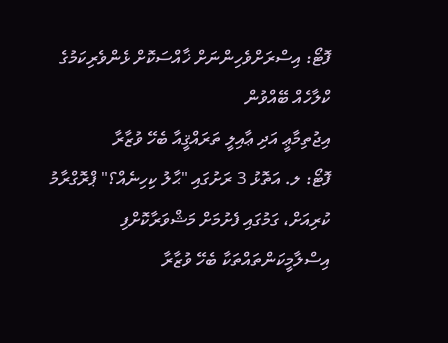ފޮޓޯ: އިސްރަށްވެހިންނަށް ޚާއްސަކޮށް ޅެންވެރިކަމުގެ ކްލާހެއް ބޭއްވުން
އިޖުތިމާޢީ އަދި ޢާއިލީ ތަރައްޤީއާ ބެހޭ ވުޒާރާ
ފޮޓޯ: ލ. އަތޮޅު 3 ރަށުގައި "ޙާލު ކިހިނެއް؟" ޕްރޮގްރާމު ކުރިއަށް، ގަމުގައި ފެށުމަށް މަޝްވަރާކޮށްފި
އިސްލާމީކަންތައްތަކާ ބެހޭ ވުޒާރާ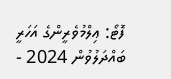ފޮޓޯ: ޢިލްމުވެރީންގެ އަހަރީ ބައްދަލުވުން 2024 -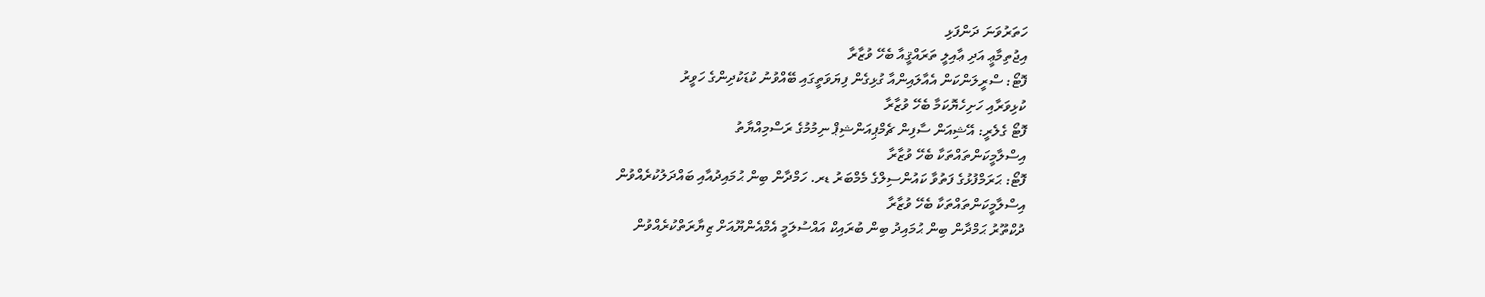ހަތަރުވަނަ ދަންފަޅި
އިޖުތިމާޢީ އަދި ޢާއިލީ ތަރައްޤީއާ ބެހޭ ވުޒާރާ
ފޮޓޯ: ސްރީލަންކަން އެއާލައިންއާ ގުޅިގެން ފިޔަވަތީގައި ބޭއްވުނު ކުޑަކުދިންގެ ހަވީރު
ކުޅިވަރާއި ހަށިހެޔޮކަމާ ބެހޭ ވުޒާރާ
ފޮޓޯ ގެލެރީ: އޭޝިއަން ސާފިން ޗެމްޕިއަންޝިޕް ނިމުމުގެ ރަސްމިއްޔާތު
އިސްލާމީކަންތައްތަކާ ބެހޭ ވުޒާރާ
ފޮޓޯ: ޙަރަމްފުޅުގެ ފަތުވާ ކައުންސިލްގެ މެމްބަރު ޑރ. ހަމްދާން ބިން ޙުމައިދުއާއި ބައްދަލުކުރެއްވުން
އިސްލާމީކަންތައްތަކާ ބެހޭ ވުޒާރާ
ދުކްތޫރު ޙަމްދާން ބިން ޙުމައިދު ބިން ބުރައިކް އައްސުލަމީ އެމްއެންޔޫއަށް ޒިޔާރަތްކުރެއްވުން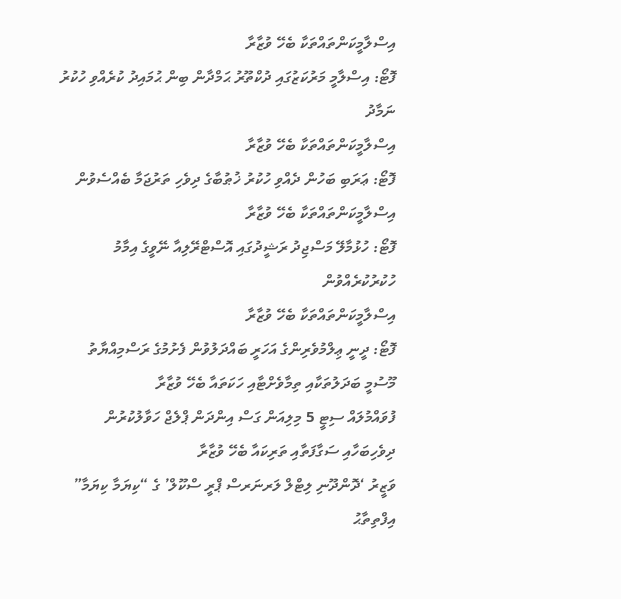އިސްލާމީކަންތައްތަކާ ބެހޭ ވުޒާރާ
ފޮޓޯ: އިސްލާމީ މަރުކަޒުގައި ދުކްތޫރު ޙަމްދާން ބިން ޙުމައިދު ކުރެއްވި ހުކުރު ނަމާދު
އިސްލާމީކަންތައްތަކާ ބެހޭ ވުޒާރާ
ފޮޓޯ: ޢަރަބި ބަހުން ދެއްވި ހުކުރު ޚުޠުބާގެ ދިވެހި ތަރުޖަމާ ބެއްސެވުން
އިސްލާމީކަންތައްތަކާ ބެހޭ ވުޒާރާ
ފޮޓޯ: ހުޅުމާލޭ މަސްޖިދު ރަޝީދުގައި އޮސްޓްރޭލިއާ ނޭވީގެ އިމާމު ހުކުރުކުރެއްވުން
އިސްލާމީކަންތައްތަކާ ބެހޭ ވުޒާރާ
ފޮޓޯ: ދީނީ ޢިލްމުވެރިންގެ އަހަރީ ބައްދަލުވުން ފެށުމުގެ ރަސްމިއްޔާތު
މޫސުމީ ބަދަލުތަކާއި ތިމާވެށްޓާއި ހަކަތައާ ބެހޭ ވުޒާރާ
ފުވައްމުލައް ސިޓީ 5 މިލިއަން ގަސް އިންދަން ޕްލެޖް ހަވާލުކުރުން
ދިވެހިބަހާއި ސަގާފަތާއި ތަރިކައާ ބެހޭ ވުޒާރާ
ވަޒީރު ‘ދޮންދޫނި ލިޓްލް ލަރނަރސް ޕްރީ ސްކޫލް’ ގެ “ކިޔަމާ ކިޔަމާ” އިފްތިތާޙު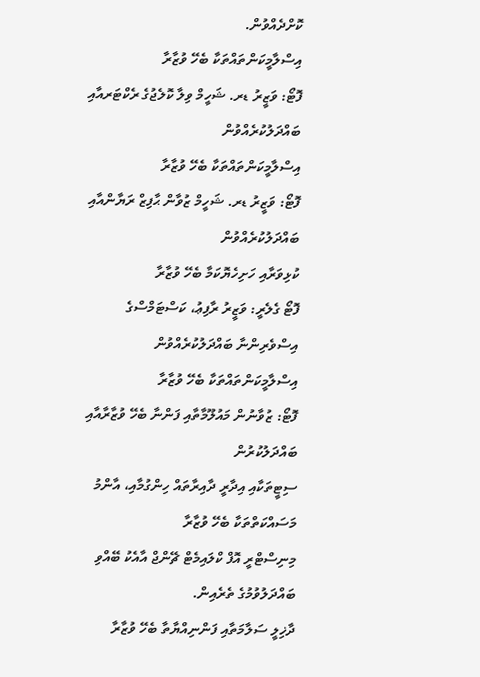ކޮށްދެއްވުން.
އިސްލާމީކަންތައްތަކާ ބެހޭ ވުޒާރާ
ފޮޓޯ: ވަޒީރު ޑރ. ޝަހީމް ވިލާ ކޮލެޖުގެ ރެކްޓަރއާއި ބައްދަލުކުރެއްވުން
އިސްލާމީކަންތައްތަކާ ބެހޭ ވުޒާރާ
ފޮޓޯ: ވަޒީރު ޑރ. ޝަހީމް ޒުވާން ޙާފިޒް ރަޔާންއާއި ބައްދަލުކުރެއްވުން
ކުޅިވަރާއި ހަށިހެޔޮކަމާ ބެހޭ ވުޒާރާ
ފޮޓޯ ގެލެރީ: ވަޒީރު ރާފިޢު، ކަސްޓަމްސްގެ އިސްވެރިންނާ ބައްދަލުކުރެއްވުން
އިސްލާމީކަންތައްތަކާ ބެހޭ ވުޒާރާ
ފޮޓޯ: ޒުވާނުން މައުލޫމާތާއި ފަންނާ ބެހޭ ވުޒާރާއާއި ބައްދަލުކުރުން
ސިޓީތަކާއި އިދާރީ ދާއިރާތައް ހިންގުމާއި، އާންމު މަސައްކަތްތަކާ ބެހޭ ވުޒާރާ
މިނިސްޓްރީ އޮފް ކްލައިމެޓް ޗޭންޖް އާއެކު ބޭއްވި ބައްދަލުވުމުގެ ތެރެއިން.
ދާޚިލީ ސަލާމަތާއި ފަންނިއްޔާތާ ބެހޭ ވުޒާރާ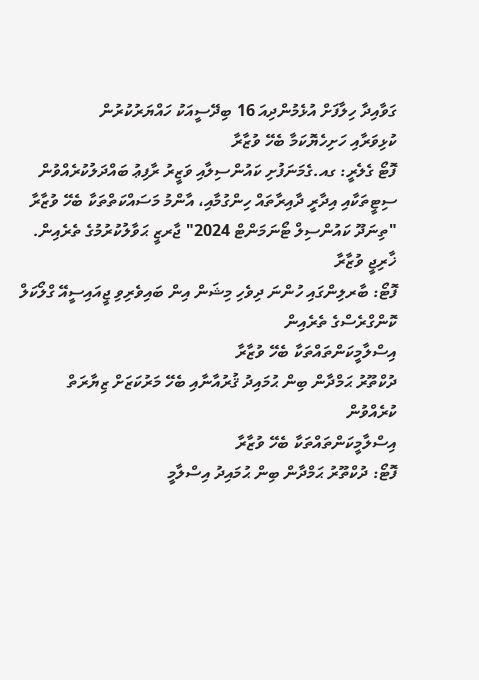ގަވާއިދާ ހިލާފަށް އުޅެމުންދިއަ 16 ބިދޭސީއަކު ހައްޔަރުކުރުން
ކުޅިވަރާއި ހަށިހެޔޮކަމާ ބެހޭ ވުޒާރާ
ފޮޓޯ ގެލެރީ: ގއ.ގެމަނަފުށި ކައުންސިލާއި ވަޒީރު ރާފިޢު ބައްދަލުކުރެއްވުން
ސިޓީތަކާއި އިދާރީ ދާއިރާތައް ހިންގުމާއި، އާންމު މަސައްކަތްތަކާ ބެހޭ ވުޒާރާ
"ތިނަދޫ ކައުންސިލް ޓޯނަމަންޓް 2024" ޖާރޒީ ޙަވާލުކުރުމުގެ ތެރެއިން.
ޚާރިޖީ ވުޒާރާ
ފޮޓޯ: ބާރލިންގައި ހުންނަ ދިވެހި މިޝަން އިން ބައިވެރިވި ޖީއައިސީއޭ ގްލޯކަލް ކޮންގްރެސްގެ ތެރެއިން
އިސްލާމީކަންތައްތަކާ ބެހޭ ވުޒާރާ
ދުކްތޫރު ޙަމްދާން ބިން ޙުމައިދު ޤުރުއާނާއި ބެހޭ މަރުކަޒަށް ޒިޔާރަތް ކުރެއްވުން
އިސްލާމީކަންތައްތަކާ ބެހޭ ވުޒާރާ
ފޮޓޯ: ދުކްތޫރު ޙަމްދާން ބިން ޙުމައިދު އިސްލާމީ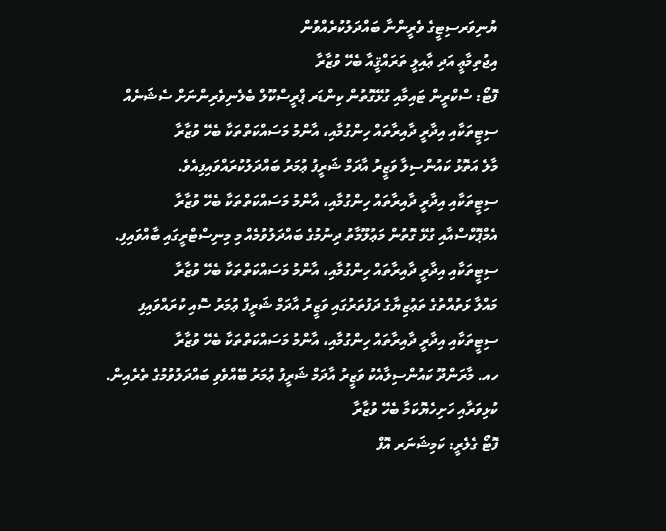ޔުނިވަރސިޓީގެ ވެރީންނާ ބައްދަލުކުރެއްވުން
އިޖުތިމާޢީ އަދި ޢާއިލީ ތަރައްޤީއާ ބެހޭ ވުޒާރާ
ފޮޓޯ: ސްކްރީން ޓައިމާއި ގުޅޭގޮތުން ކިންޑަރ ޕްރީސްކޫލް ބެލެނިވެރިންނަށް ސެޝަނެއް
ސިޓީތަކާއި އިދާރީ ދާއިރާތައް ހިންގުމާއި، އާންމު މަސައްކަތްތަކާ ބެހޭ ވުޒާރާ
މާލެ އަތޮޅު ކައުންސިލާ ވަޒީރު އާދަމް ޝަރީފު ޢުމަރު ބައްދަލުކުރައްވައިފިއެވެ.
ސިޓީތަކާއި އިދާރީ ދާއިރާތައް ހިންގުމާއި، އާންމު މަސައްކަތްތަކާ ބެހޭ ވުޒާރާ
އެމްޕޮކްސްއާއި ގުޅޭ ގޮތުން މަޢުލޫމާތު ދިނުމުގެ ބައްދަލުވުމެއް މި މިނިސްޓްރީގައި ބާއްވައިފި.
ސިޓީތަކާއި އިދާރީ ދާއިރާތައް ހިންގުމާއި، އާންމު މަސައްކަތްތަކާ ބެހޭ ވުޒާރާ
މައްލާ ޅަތުއްތުގެ ތަޢުޒިޔާގެ ދަފުތަރުގައި ވަޒީރު އާދަމް ޝަރީފް ޢުމަރު ސޮއި ކުރައްވައިފި
ސިޓީތަކާއި އިދާރީ ދާއިރާތައް ހިންގުމާއި، އާންމު މަސައްކަތްތަކާ ބެހޭ ވުޒާރާ
ހއ. މާރަންދޫ ކައުންސިލާއެކު ވަޒީރު އާދަމް ޝަރީފު ޢުމަރު ބޭއްވެވި ބައްދަލުވުމުގެ ތެރެއިން.
ކުޅިވަރާއި ހަށިހެޔޮކަމާ ބެހޭ ވުޒާރާ
ފޮޓޯ ގެލެރީ: ކަމިޝަނަރ އޮފް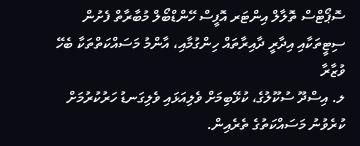ސޮޕޯޓްސް ތޮލާލް އިންޓަރ އޮފީސް ހޭންޑްބޯލް މުބާރާތް ފެށުން
ސިޓީތަކާއި އިދާރީ ދާއިރާތައް ހިންގުމާއި، އާންމު މަސައްކަތްތަކާ ބެހޭ ވުޒާރާ
ލ. އިސްދޫ ސުކޫލުގެ، ކުޅޭބިމަށް ވެލިއަޅައި ވެލިގަނޑު ހަރުކުރުމަށް ކުރެވުނު މަސައްކަތުގެ ތެރެއިން.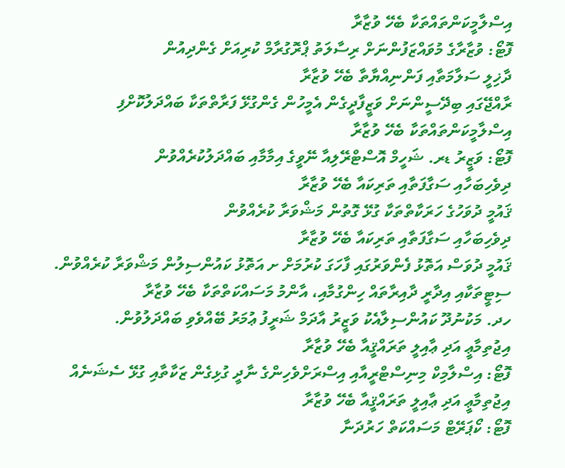އިސްލާމީކަންތައްތަކާ ބެހޭ ވުޒާރާ
ފޮޓޯ: ވުޒާރާގެ މުވައްޒަފުންނަށް ރިސާލަތު ޕްރޮގުރާމް ކުރިއަށް ގެންދިއުން
ދާޚިލީ ސަލާމަތާއި ފަންނިއްޔާތާ ބެހޭ ވުޒާރާ
ރާއްޖޭގައި ބިދޭސީންނަށް ވަޒީފާދީގެން އެމީހުން ގެންގުޅޭ ފަރާތްތަކާ ބައްދަލުކޮށްފި
އިސްލާމީކަންތައްތަކާ ބެހޭ ވުޒާރާ
ފޮޓޯ: ވަޒީރު ޑރ. ޝަހީމް އޮސްޓްރޭލިއާ ނޭވީގެ އިމާމާއި ބައްދަލުކުރެއްވުން
ދިވެހިބަހާއި ސަގާފަތާއި ތަރިކައާ ބެހޭ ވުޒާރާ
ޤައުމީ ދުވަހުގެ ހަރަކާތްތަކާ ގުޅޭ ގޮތުން މަޝްވަރާ ކުރެއްވުން
ދިވެހިބަހާއި ސަގާފަތާއި ތަރިކައާ ބެހޭ ވުޒާރާ
ޤައުމީ ދުވަސް އަތޮޅު ފެންވަރުގައި ފާހަގަ ކުރުމަށް ށ އަތޮޅު ކައުންސިލުން މަޝްވަރާ ކުރެއްވުން.
ސިޓީތަކާއި އިދާރީ ދާއިރާތައް ހިންގުމާއި، އާންމު މަސައްކަތްތަކާ ބެހޭ ވުޒާރާ
ހދ. މަކުނުދޫ ކައުންސިލާއެކު ވަޒީރު އާދަމް ޝަރީފު ޢުމަރު ބޭއްވެވި ބައްދަލުވުން.
އިޖުތިމާޢީ އަދި ޢާއިލީ ތަރައްޤީއާ ބެހޭ ވުޒާރާ
ފޮޓޯ: އިސްލާމިކް މިނިސްޓްރީއާއި އިސްރަށްވެހިންގެ ނާދީ ގުޅިގެން ޒަކާތާއި ގުޅޭ ސެޝަނެއް
އިޖުތިމާޢީ އަދި ޢާއިލީ ތަރައްޤީއާ ބެހޭ ވުޒާރާ
ފޮޓޯ: ކޯޕަރޭޓް މަސައްކަތް ހަރުދަނާ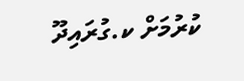ކުރުމަށް ކ.ގުރައިދޫ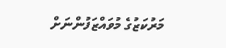މަރުކަޒުގެ މުވައްޒަފުންނަށް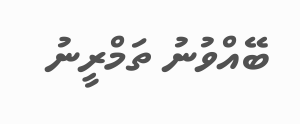ބޭއްވުނު ތަމްރީނު